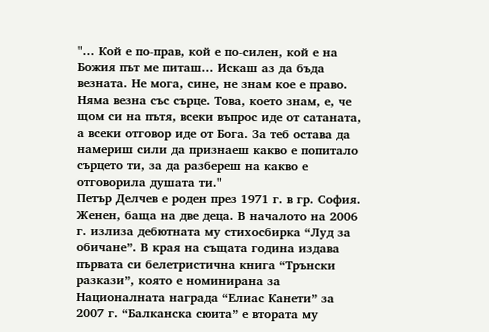"... Кой е по-прав, кой е по-силен, кой е на Божия път ме питаш... Искаш аз да бъда везната. Не мога, сине, не знам кое е право. Няма везна със сърце. Това, което знам, е, че щом си на пътя, всеки въпрос иде от сатаната, а всеки отговор иде от Бога. За теб остава да намериш сили да признаеш какво е попитало сърцето ти, за да разбереш на какво е отговорила душата ти."
Петър Делчев е роден през 1971 г. в гр. София. Женен, баща на две деца. В началото на 2006 г. излиза дебютната му стихосбирка “Луд за обичане”. В края на същата година издава първата си белетристична книга “Трънски разкази”, която е номинирана за Националната награда “Елиас Канети” за 2007 г. “Балканска сюита” е втората му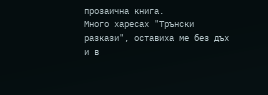прозаична книга.
Много харесах "Трънски разкази", оставиха ме без дъх и в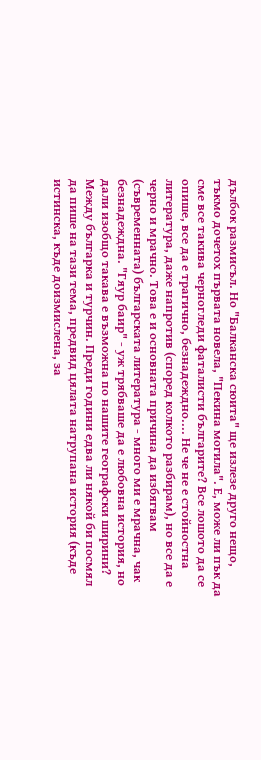дълбок размисъл. Но "Балканска сюита" ще излезе друго нещо, тъкмо дочетох първата новела, "Пекина могила". Е, може ли пък да сме все такива черногледи фаталисти българите? Все лошото да се опише, все да е трагично, безнадеждно.... Не че не е стойностна литература, даже напротив (според колкото разбирам), но все да е черно и мрачно. Това е и основната причина да избягвам (съвременната) българската литература - много ми е мрачна, чак безнадеждна. "Гяур баир" - уж трябваше да е любовна история, но дали изобщо такава е възможна по нашите географски ширини? Между българка и турчин. Преди години едва ли някой би посмял да пише на тази тема, предвид цялата натрупана история (къде истинска, къде доизмислена, за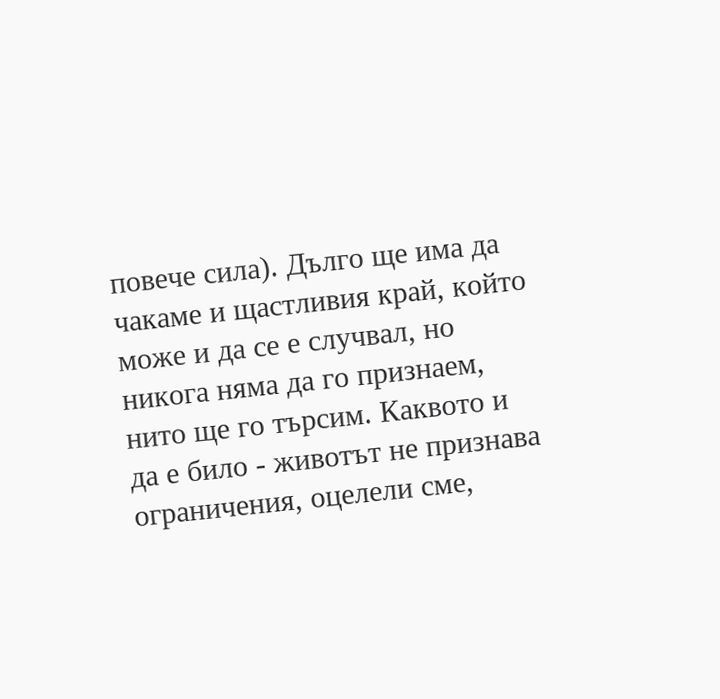повече сила). Дълго ще има да чакаме и щастливия край, който може и да се е случвал, но никога няма да го признаем, нито ще го търсим. Каквото и да е било - животът не признава ограничения, оцелели сме,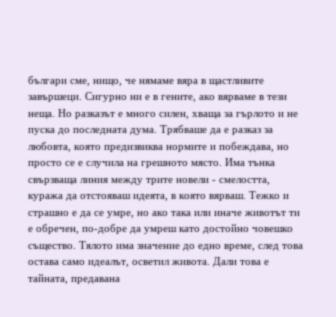българи сме, нищо, че нямаме вяра в щастливите завършеци. Сигурно ни е в гените, ако вярваме в тези неща. Но разказът е много силен, хваща за гърлото и не пуска до последната дума. Трябваше да е разказ за любовта, която предизвиква нормите и побеждава, но просто се е случила на грешното място. Има тънка свързваща линия между трите новели - смелостта, куража да отстояваш идеята, в която вярваш. Тежко и страшно е да се умре, но ако така или иначе животът ти е обречен, по-добре да умреш като достойно човешко същество. Тялото има значение до едно време, след това остава само идеалът, осветил живота. Дали това е тайната, предавана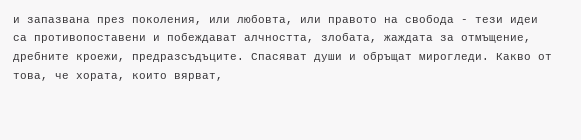и запазвана през поколения, или любовта, или правото на свобода - тези идеи са противопоставени и побеждават алчността, злобата, жаждата за отмъщение, дребните кроежи, предразсъдъците. Спасяват души и обръщат мирогледи. Какво от това, че хората, които вярват,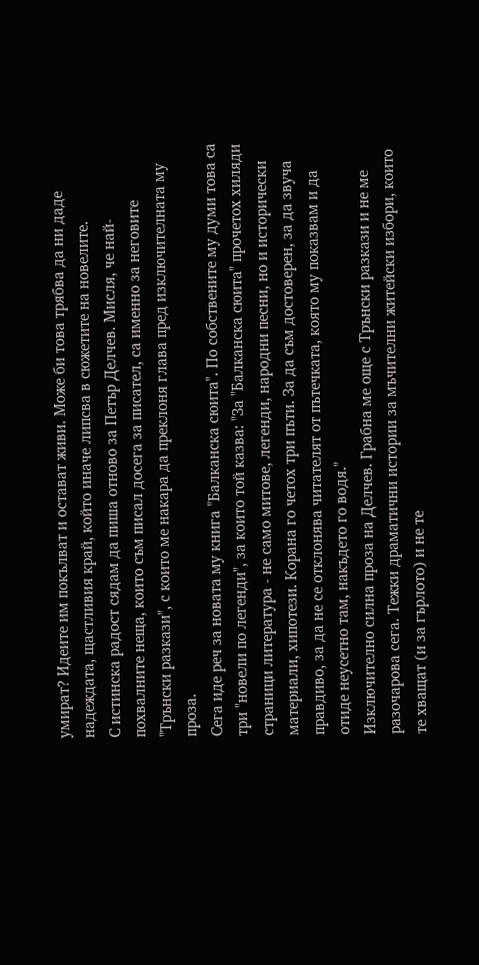умират? Идеите им покълват и остават живи. Може би това трябва да ни даде надеждата, щастливия край, който иначе липсва в сюжетите на новелите.
С истинска радост сядам да пиша отново за Петър Делчев. Мисля, че най-похвалните неща, които съм писал досега за писател, са именно за неговите "Трънски разкази", с които ме накара да преклоня глава пред изключителната му проза.
Сега иде реч за новата му книга "Балканска сюита". По собствените му думи това са три "новели по легенди", за които той казва: "За "Балканска сюита" прочетох хиляди страници литература - не само митове, легенди, народни песни, но и исторически материали, хипотези. Корана го четох три пъти. За да съм достоверен, за да звуча правдиво, за да не се отклонява читателят от пътечката, която му показвам и да отиде неусетно там, накъдето го водя."
Изключително силна проза на Делчев. Грабна ме още с Трънски разкази и не ме разочарова сега. Тежки драматични истории за мъчителни житейски избори, които те хващат (и за гърлото) и не те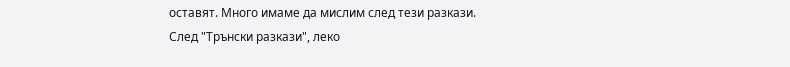оставят. Много имаме да мислим след тези разкази.
След "Трънски разкази", леко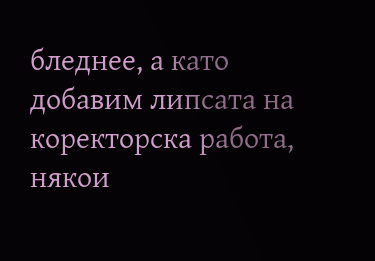бледнее, а като добавим липсата на коректорска работа, някои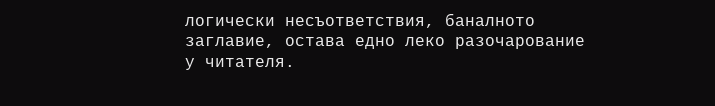логически несъответствия, баналното заглавие, остава едно леко разочарование у читателя.